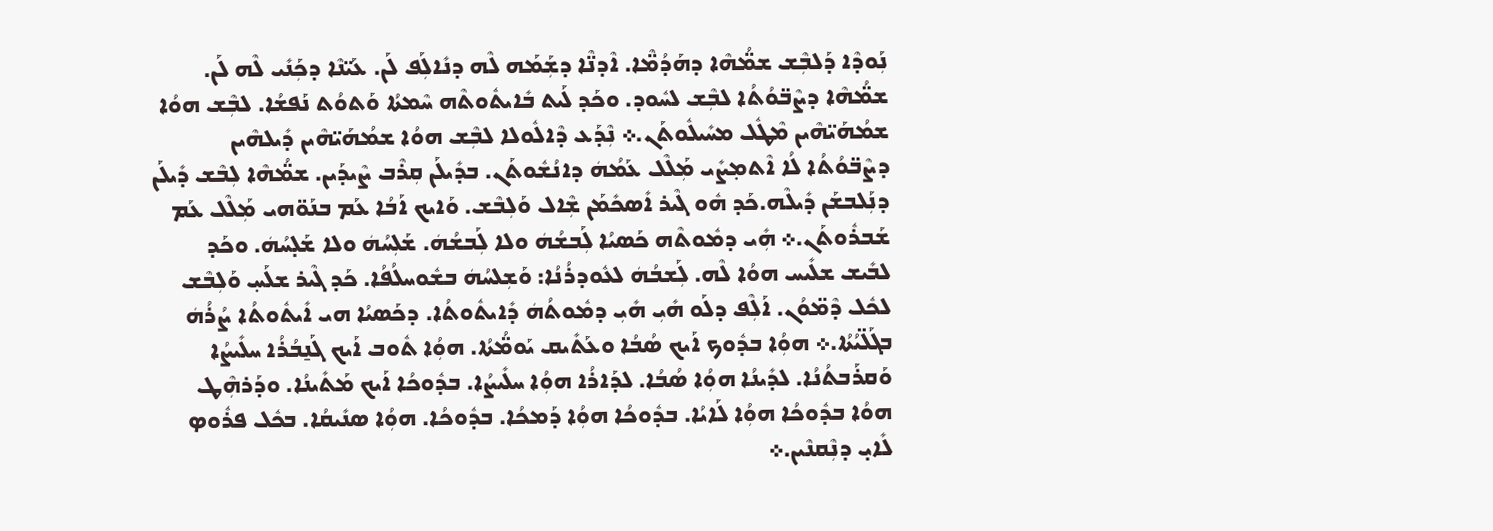ܢܼܰܘܕܶܐ ܕܰܠܒܼܶܫ ܫܡ̈ܳܗܶܐ ܕܗܰܕܳܡ̈ܶܐ. ܐܶܕܢ̈ܶܐ ܕܫܼܰܡܰܗ ܠܶܗ ܕܢܺܐܠܼܰܦ ܠܰܢ. ܥܰܝ̈ܢܶܐ ܕܟܼܰܢܺܝ ܠܶܗ ܠܰܢ. ܫܡ̈ܳܗܶܐ ܕܨܶܒ̈ܘܳܬܳܐ ܠܒܼܶܫ ܠܚܽܘܕ. ܘܟܰܕ ܠܰܝܬ ܒܺܐܝܬܽܘܬܶܗ ܚܶܡܬܳܐ ܘܰܬܘܳܬ ܢܰܦܫܳܐ. ܠܒܼܶܫ ܗܘܳܐ ܫܡܳܗܰܝ̈ܗܶܝܢ ܡܶܛܽܠ ܡܚܺܝܠܽܘܬܰܢ.܀ ܢܼܶܕܰܥ ܕܶܐܠܽܘܠܐ ܠܒܼܶܫ ܗܘܳܐ ܫܡܳܗܰܝ̈ܗܶܝܢ ܕܺܝܠܗܶܝܢ ܕܨܶܒ̈ܘܳܬܳܐ ܠܳܐ ܐܶܬܡ݂ܨܺܝ ܡܼܰܠܶܠ ܥܰܡܳܗܿ ܕܐܢܳܫܽܘܬܰܢ. ܒܕܺܝܠܰܢ ܩܼܪܶܒ ܨܶܝܕܰܝܢ. ܫܡ̈ܳܗܶܐ ܠܼܒܶܫ ܕܺܝܠܰܢ ܕܢܼܰܠܒܫܰܢ ܕܺܝܠܶܗ.ܟܰܕ ܗܽܘ ܓܶܝܪ ܐܺܣܟܺܡܰܢ ܫܼܶܐܠ ܘܰܠܼܒܶܫ. ܘܰܐܝܟ ܐܰܒܳܐ ܥܰܡ ܒܢܰܘ̈ܗܝ ܡܼܰܠܶܠ ܥܰܡ ܫܰܒܪܽܘܬܰܢ.܀ ܗܼܺܝ ܕܡܽܘܬܶܗ ܟܰܣܝܳܐ ܠܼܰܒܫܳܗܿ ܘܠܐ ܠܼܰܒܫܳܗܿ. ܫܰܠܼܚܳܗܿ ܘܠܐ ܫܰܠ̣ܚܳܗܿ. ܘܟܰܕ ܠܒܺܝܫ ܫܠܺܝܚ ܗܘܳܐ ܠܶܗ. ܠܼܰܫܒܳܗܿ ܠܥܽܘܕܪܳܢܳܐ: ܘܰܫܼܠܚܳܗܿ ܒܫܽܘܚܠܳܦܳܐ. ܟܰܕ ܓܶܝܪ ܫܠܰܚ݂ ܘܰܠܼܒܶܫ ܠܟܽܠ ܕܶܡ̈ܘܳܢ. ܐܰܠܼܶܦ ܕܠܰܘ ܗܺܝܼ ܗܺܝܼ ܕܡܽܘܬܳܗܿ ܕܺܐܝܬܽܘܬܳܐ. ܕܟܰܣܝܳܐ ܗܝ ܐܺܝܬܽܘܬܳܐ ܨܳܪܳܗܿ ܒܓܰܠ̈ܝܳܬܳܐ.܀ ܗܘܼܳܐ ܒܕܽܘܟ ܐܰܝܟ ܣܳܒܳܐ ܘܥܰܬܺܝܩ ܝܰܘܡ̈ܳܬܳܐ. ܗܘܼܳܐ ܬܽܘܒ ܐܰܝܟ ܓܰܢ̱ܒܳܪܳܐ ܚܠܺܝܨܳܐ ܘܰܩܪܰܒܬܳܢܳܐ. ܠܕܺܝܢܳܐ ܗܘܼܳܐ ܣܳܒܳܐ. ܠܕܰܐܪܳܐ ܗܘܼܳܐ ܚܠܺܝܨܳܐ. ܒܕܽܘܟܳܐ ܐܰܝܟ ܡܰܬܺܝܢܳܐ. ܘܕܰܪܗܼܶܛ ܗܘܳܐ ܒܕܽܘܟܳܐ ܗܘܼܳܐ ܠܰܐܝܳܐ. ܒܕܽܘܟܳܐ ܗܘܼܳܐ ܕܰܡܟܳܐ. ܒܕܽܘܟܳܐ. ܗܘܼܳܐ ܣܢܺܝܩܳܐ. ܒܟܽܠ ܦܪܽܘܤ ܠܺܐܝ̣ ܕܢܼܶܩܢܶܝܢ.܀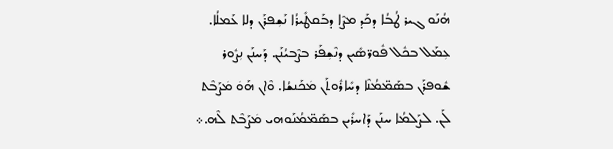ܗܳܢܰܘ ܓܝܪ ܛܳܒܳܐ ܕܟܰܕ ܡܨܶܐ ܕܒܰܩܛܺܝܪܳܐ ܢܰܫܼܦܪܰܢ ܕܠܐ ܥܰܡܠܳܐ. ܥܼܡܰܠ ܒܟܽܠ ܦܽܘܪ̈ܣܺܝܢ ܕܢܶܫܼܦܰܪ ܒܨܶܒܝܳܢܰܢ. ܕܰܚܢܰܢ ܢܼܨܽܘܪ ܫܽܘܦܪܰܢ ܒܣܰܡ̈ܡܳܢܶܐ ܕܚܺܐܪܽܘܬܰܢ ܡܿܟܰܢܫܳܐ. ܘܶܐܢ ܗܰܘܿ ܡܿܨܰܒܶܬ ܠܰܢ. ܠܨܰܠܡܳܐ ܚܢܰܢ ܕܰܐܚܪܺܝܢ ܒܣܰܡ̈ܡܳܢܰܘܗܝ ܡܿܨܰܒܶܬ ܠܶܗ.܀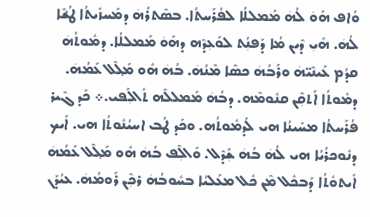ܘܳܐܦ ܗܰܘܿ ܠܳܗܿ ܡܰܡܠܠܳܐ ܠܦܳܪܰܚܬܳܐ. ܒܣܶܬܪܳܗܿ ܕܡܰܚܙܺܝܬܳܐ ܛ݀ܳܫܶܐ ܠܳܗܿ. ܗܺܝܼ ܕܶܝܢ ܡܳܐ ܕܰܦܢܼܳܬ ܠܘܰܥܼܕܶܗ ܕܗܰܘܿ ܡܰܡܠܠܳܐ. ܕܡܽܘܬܳܗܿ ܩܕܳܡ ܥܰܝܢܶܝ̈ܗܿ ܘܪܰܒܳܗܿ ܟܣܶܐ ܡܶܢܳܗܿ. ܒܳܗܿ ܗܽܘ ܡ݂ܰܠܶܠ ܥܰܡܳܗܿ. ܕܡܽܘܬܳܐ ܐܰܬܩܼܶܢ ܩܢܽܘܡܶܗ. ܕܒܳܗܿ ܡܰܡܠܠܶܗ ܬܺܐܠܼܰܦܝ.܀ ܟܰܕ ܓܶܝܪ ܦܳܪܰܚܬܳܐ ܡܚܰܝܢܳܐ ܗܝ ܠܰܕܡܽܘܬܳܗ. ܘܟܰܕ ܛܳܒ ܐܚܝܳܢܽܘܬܳܐ ܗܝ. ܐܰܝܟ ܕܢܽܘܟܪܳܝܳܐ ܗܝ ܠܳܗܿ ܒܳܗܿ ܫܼܰܕܶܠ. ܘܰܐܠܼܶܦ ܒܳܗܿ ܗܽܘ ܡ݂ܰܠܶܠ ܥܰܡܳܗܿ ܐܺܝܬܘܽܬܳܐ ܕܰܒܟܽܠ ܡܶܢ ܟܽܠ ܡܥܰܠܝܳܐ ܒܚܽܘܒܳܗܿ ܪܟܼܶܢ ܪܰܘܡܳܗܿ. ܥܝܳܕܰܢ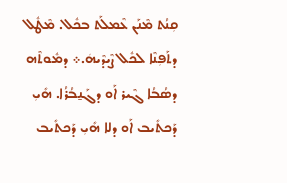ܩܼܢܳܬ ܡܶܢܰܢ ܥܶܡܠܰܬ ܒܟܽܠ. ܡܶܛܽܠ ܕܬܰܦܼܢܶܐ ܠܟܽܠ ܨܶܝܕܶܝܗܿ.܀ ܕܡܽܘܬܶܗ ܕܣܳܒܳܐ ܓܶܝܪ ܐܰܘ ܕܓܰܢ̱ܒܳܪܳܐ. ܗܺܝܼ ܕܰܟܬܺܝܒ ܐܰܘ ܕܠܐ ܗܺܝܼ ܕܰܟܬܺܝܒ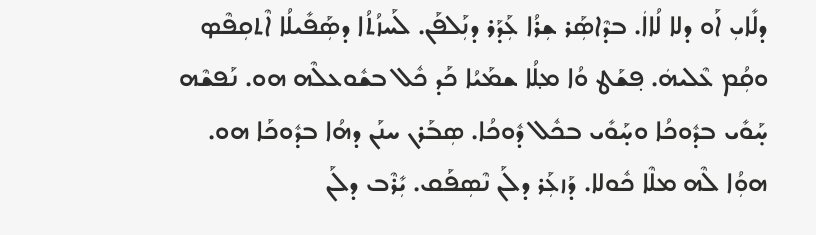ܕܠܺܐܝܼ ܐܰܘ ܕܠܐ ܠܳܐܐܿ. ܒܕܶܐܣܼܰܪ ܫܼܪܳܐ ܥܼܰܕܰܪ ܕܢܼܰܠܦܰܢ. ܠܰܚܙܳܬܳܐ ܕܣܼܰܦܺܝܠܳܐ ܐܶܬܩܼܦܶܤ ܘܩܼܳܡ ܥܶܠܝܗܿ. ܦ݂ܫܰܛ ܘܳܐ ܡ݂ܠܳܐ ܫܡܰܝܳܐ ܟܰܕ ܟܽܠ ܒܫܽܘܥܠܶܗ ܗܘ. ܢܰܦܫܶܗ ܚ̣ܰܘܺܝ ܒܕܽܘܟܳܐ ܘܚ̣ܰܘܺܝ ܒܟܽܠ ܕܽܘܟܳܐ. ܣܼܒܰܪܢ ܚܢܰܢ ܕܗܳܐ ܒܕܽܘܟܰܐ ܗܘ. ܗܘܼܳܐ ܠܶܗ ܡܠܶܐ ܟܽܘܠܐ. ܕܰܙܥܼܰܪ ܕܠܰܢ ܢܶܣܼܦܰܩ. ܝܼܺܪܶܒ ܕܠܰܢ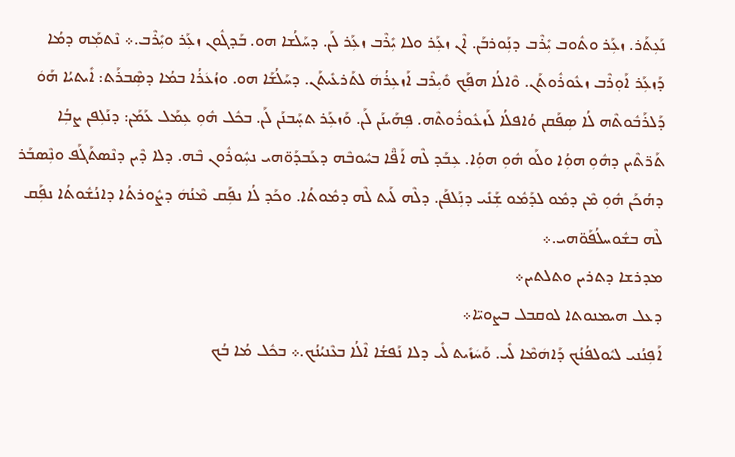ܢܰܥܼܬܰܪ. ܙܥܼܰܪ ܘܬܽܘܒ ܝܼܺܪܶܒ ܕܢܼܰܘܪܒܰܢ. ܐܶܢ ܙܥܼܰܪ ܘܠܐ ܝܼܺܪܶܒ ܙܥܼܰܪ ܠܰܢ. ܕܚܰܠܳܫܐ ܗܘ. ܒܰܕܓܽܘܢ ܙܥܼܰܪ ܘܝܼܺܪܶܒ.܀ ܢܶܬܡ݂ܰܗ ܕܡܳܐ ܕܰܙܥܼܰܪ ܐܰܘ݂ܪܶܒ ܙܥܽܘܪܽܘܬܰܢ. ܘܶܐܠܳܐ ܗܦܼܰܟ ܘܺܝܼܪܶܒ ܐܰܙܥܼܪܳܗܿ ܠܬܰܪܥܺܝܬܰܢ. ܕܚܰܠܳܫܰܐ ܗܘ. ܘܙܳܥܿܪܳܐ ܒܡܳܐ ܕܣܼܶܒܪܰܬ: ܐܺܝܬܝܳܐ ܗܰܘܿ ܕܰܠܪܰܒܽܘܬܶܗ ܠܳܐ ܣܼܦܰܩܢ ܘܳܐܦܠܳܐ ܠܰܙܥܽܘܪܽܘܬܶܗ. ܦܼܗܰܝܢܰܢ ܠܰܢ. ܘܰܙܥܼܰܪ ܬܚ̣ܰܒܢܰܢ ܠܰܢ. ܒܟܽܠ ܗܽܘܼ ܥܼܡܰܠ ܥܰܡܰܢ: ܕܢܰܠܼܦܢ ܨܒܼܳܐ ܬܰܪ̈ܬܶܝܢ ܕܗܽܘܼ ܗܘܼܳܐ ܘܠܰܘ ܗܽܘܼ ܗܘܼܳܐ. ܥܼܒܰܕ ܠܶܗ ܐܰܦ̈ܶܐ ܒܚܽܘܒܶܗ ܕܥܰܒܕܰܘ̈ܗܝ ܢܚܼܽܘܪܽܘܢ ܒܶܗ. ܕܠܐ ܕܶܝܢ ܕܢܶܣܬܰܓܰܦ ܘܢܼܶܣܒܰܪ ܕܗܳܟܰܢ ܗܽܘܼ ܡܶܢ ܕܡܽܘ ܠܕܰܡܽܘ ܫܼܰܢܺܝ ܕܢܼܰܠܦܰܢ. ܕܠܶܗ ܠܰܝܬ ܠܶܗ ܕܡܽܘܬܳܐ. ܘܟܰܕ ܠܳܐ ܢܦܼܰܩ ܡܶܢܳܗܿ ܕܨܽܘܪܬܳܐ ܕܐܢܳܫܽܘܬܳܐ ܢܦܼܰܩ ܠܶܗ ܒܫܽܘܚܠܳܦܰܘ̈ܗܝ.܀
ܡܕܪܫܐ ܕܬܪܝܢ ܘܬܠܬܝܢ܀
ܕܥܠ ܗܝܡܢܘܬܐ ܠܘܩܒܠ ܒܨܘܝ̈ܐ܀
ܐܰܦܼܢܳܢܝ ܠܝܽܘܠܦܳܢܳܟ ܕܰܐܗܿܡܶܐ ܠܺܝ. ܘܰܚܿܙܺܝܬ ܠܺܝ ܕܠܐ ܢܰܦܫܳܐ ܐܶܠܳܐ ܒܥܶܢܝܳܢܳܟ.܀ ܒܟܽܠ ܡܳܐ ܒܳܟ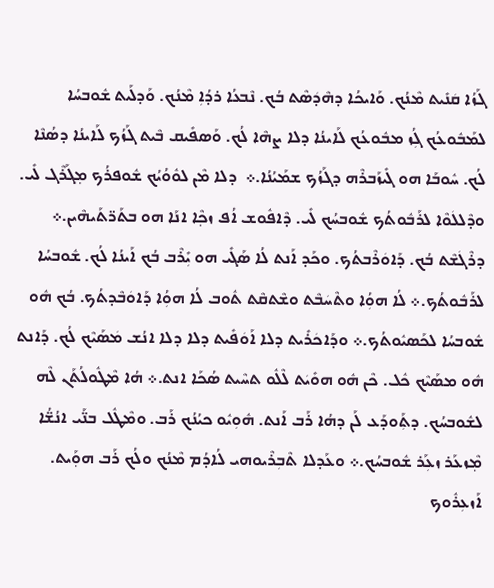ܓܰܙܳܐ ܩܿܢܺܝܬ ܡܶܢܳܟ. ܘܰܐܝܟܳܐ ܕܗܶܕܿܣܶܬ ܒܳܟ. ܢܶܒܥܳܐ ܪܕܳܐܼ ܡܶܢܳܟ. ܘܰܕܠܰܝܬ ܫܽܘܒܚܳܐ ܠܡܰܒܽܘܥܳܟ ܓܼܳܙ ܡܒܽܘܥܳܟ ܠܰܐܝܢܳܐ ܕܠܐ ܨܗܶܐ ܠܳܟ. ܘܰܣܦܺܝܩ ܒܶܝܬ ܓܰܙܳܟ ܠܰܐܝܢܳܐ ܕܣܳܢܶܐ ܠܳܟ. ܚܽܘܒܰܐ ܗܘ ܓܺܝܙܰܒܪܶܗ ܕܓܰܙܳܟ ܫܡܰܝܳܢܳܐ.܀  ܕܠܐ ܡܶܢ ܠܘܽܘܳܝܳܟ ܫܽܘܦܪܳܟ ܡ݂ܓܰܪܶܓ ܠܺܝ. ܘܕܶܠܠܿܘܶܐ ܠܪܰܒܽܘܬܳܟ ܫܽܘܒܚܳܟ ܠܺܝ. ܕܶܐܦܽܘܫ ܐܳܦ ܙܟ݂ܶܐ ܐܢܰܐ ܗܘ ܒܬܰܪ̈ܬܰܝܗܶܝܢ.܀ ܕܪܶܓܿܫܶܬ ܒܳܟ. ܕܰܐܘܿܪܶܒܬܳܟ. ܘܟܰܕ ܐܰܢܬ ܠܳܐ ܣܰܓܺܝ ܗܘ ܝܼܺܪܶܒ ܒܳܟ ܐܰܝܢܳܐ ܠܳܟ. ܫܽܘܒܚܳܐ ܠܪܰܒܽܘܬܳܟ.܀ ܠܳܐ ܗܘܼܳܐ ܘܬܶܚܿܒܶܬ ܘܫܶܬܩܶܬ ܬܽܘܒ ܠܳܐ ܗܘܼܳܐ ܕܰܐܘܿܒܶܕܬܳܟ. ܒܳܟ ܗܽܘ ܫܽܘܒܚܳܐ ܠܟܰܣܝܽܘܬܳܟ.܀ ܘܕܰܐܟܿܪܺܝܬ ܕܠܐ ܐܰܘܿܦܺܝܬ ܕܠܐ ܕܠܐ ܐܢܳܫ ܡܿܣܰܝܶܟ ܠܳܟ. ܕܰܐܢܬ ܗܽܘ ܡܣܰܝܶܟ ܟܽܠ. ܟܶܢ ܗܽܘ ܗܘܺܝܿܬ ܠܶܠܽܘ ܬܚܶܝܬ ܣܳܟܰܐ ܐܢܬ.܀ ܗܳܐ ܡܶܛܽܘܠܳܬܰܢ ܠܶܗ ܠܫܽܘܒܚܳܟ. ܕܬܼܰܘܕܰܥ ܠܰܢ ܕܗܳܐ ܪܰܒ ܐܰܢܬ. ܗܽܘܼܝܽܘ ܟܝܳܢܳܟ ܪܰܒ. ܘܡܶܛܽܠ ܒܢ̈ܰܝ ܐܢܳܫ̈ܳܐ ܡ݂ܶܙܥܰܪ ܙܥܼܰܪ ܫܽܘܒܚܳܟ.܀ ܘܥܰܕܠܐ ܬܶܒܼܪܶܝܘܗܝ ܠܳܐܕܳܡ ܡܶܢܳܟ ܘܠܳܟ ܪܰܒ ܗܘ݂ܰܝܬ. ܐܰܙܥܼܪܽܘܟ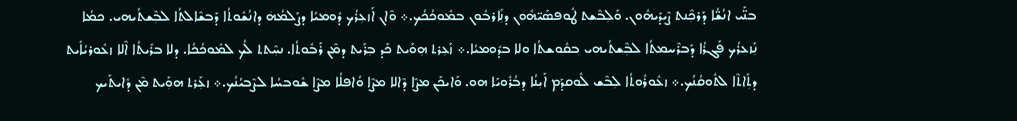ܒܢ̈ܰܝ ܐܢܳܫ̈ܳܐ ܕܰܪܟܼܶܢܬ ܨܶܝܕܰܝܗܽܘܢ. ܘܰܠܼܒܶܫܬ ܛܽܘܦܣܰܝ̈ܗܽܘܢ ܕܢܼܺܐܪܒܽܘܢ ܒܡܽܘܟܳܟܳܟ.܀ ܘܶܐܢ ܐܰܙܥܼܪܳܟ ܕܽܘܡܝܳܐ ܕܨܰܠܡܳܗܿ ܕܐܢܳܫܽܘܬܳܐ ܕܰܒܫܶܐܠܬܳܐ ܠܒܼܶܫܬܳܝܗܝ. ܟܡܳܐ ܢܼܰܙܥܪܳܟ ܦܰܓܪܳܐ ܕܰܒܪܶܚܡܬܳܐ ܠܒܼܶܫܬܳܝܗܝ ܒܩܽܘܫܬܳܐ ܘܠܐ ܒܕܽܘܡܝܳܐ.܀ ܙܰܥܼܪܬ ܗܼܘܰܝܬ ܟܰܕ ܒܼܪܰܝܬ ܕܡܶܢ ܪܰܒܽܘܬܳܐ. ܢܚܼܶܬܬ ܠܳܟ ܠܡܽܘܟܳܟܳܐ. ܕܠܐ ܒܪܺܝܬܳܐ ܐܶܠܐ ܙܥܽܘܪܝܳܐܺܝܬ ܕܬܼܺܐܬܶܐ ܠܬܽܘܩܳܢܳܟ.܀ ܙܥܽܘܪܽܘܬܳܐ ܠܼܒܶܫ ܠܽܘܩܕܰܡ ܐܰܝܼܢܳܐ ܕܒܳܪܽܘܝܰܐ ܗܘ. ܘܰܐܝܟܰܢ ܡܨܶܐ ܕܶܐܠܐ ܡܨܶܐ ܘܳܐܦܠܳܐ ܡܨܶܐ ܫܽܘܒܚܳܐ ܠܨܶܒܝܳܢܳܟ.܀ ܙܥܼܰܪܬ ܗܘܼܰܝܬ ܡܶܢ ܕܺܐܝܬܰܝܟ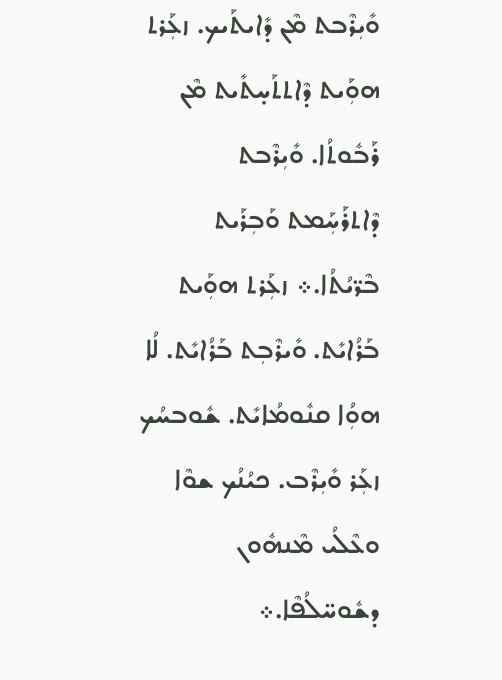ܘܺܝܼܪܶܒܬ ܡܶܢ ܕܺܐܝܬܰܝܟ. ܙܥܼܰܪܬ ܗܘܼܰܝܬ ܕܶܐܬܬܰܚ̣ܬܺܝܬ ܡܶܢ ܪܰܒܽܘܬܳܐ. ܘܺܝܼܪܶܒܬ ܕܶܐܬܪܰܚܼܰܡܬ ܘܰܒܼܪܰܝܬ ܒܶܪ̈ܝܳܬܳܐ.܀ ܙܥܼܰܪܬ ܗܘܼܰܝܬ ܒܰܪܳܐܝܺܬ. ܘܺܝܪܶܒܼܬ ܒܰܪܳܐܝܺܬ. ܠܳܐ ܗܘܼܳܐ ܩܢܽܘܡܳܐܝܺܬ. ܫܽܘܒܚܳܟ ܙܥܼܰܪ ܘܺܝܼܪܶܒ. ܟܝܳܢܳܟ ܫܘܶܐ ܘܥܶܠܳܝ ܡܶܢܗܽܘܢ ܕܫܽܘܚ̈ܠܳܦܶܐ.܀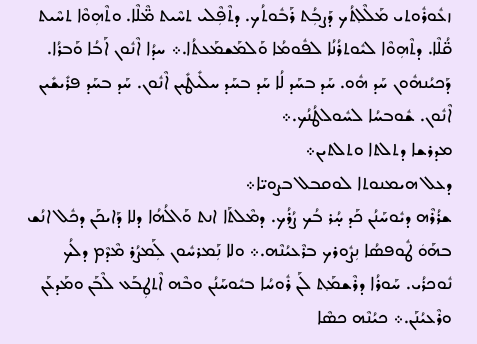ܙܥܽܘܪܽܘܬܝ ܡܰܠܶܠ݂ܬܳܟ ܕܰܨܒܼܳܬ ܪܰܒܽܘܬܳܟ. ܕܬܶܦܼܶܠܝ ܬܚܶܝܬ ܡ̈ܶܠܶܐ. ܘܬܶܗܼܘܶܐ ܬܚܶܝܬ ܩ̈ܳܠܶܐ. ܕܬܶܗܼܘܶܐ ܠܝܽܘܬܪܳܢܳܐ ܠܦܽܘܡܳܐ ܘܰܠܡܰܫܡܰܥܬܳܐ.܀ ܚܕܳܐ ܐܶܢܽܘܢ ܐܰܒܳܐ ܘܰܒܪܳܐ. ܕܰܟܝܳܢܗܽܘܢ ܚܰܕ ܗܽܘ. ܚܰܕ ܒܚܰܕ ܠܳܐ ܚܰܕ ܒܚܰܕ ܚܠܺܝܛܺܝܢ ܐܶܢܽܘܢ. ܚܰܕ ܒܚܰܕ ܦܪܺܝܫܺܝܢ ܐܶܢܽܘܢ. ܫܽܘܒܚܳܐ ܠܚܽܘܠܛܳܢܳܟ.܀
ܡܕܪܫܐ ܕܬܠܬܐ ܘܬܠܬܝܢ܀
ܕܥܠ ܗܝܡܢܘܬܐ ܠܘܩܒܠ ܒܨܘܝ̈ܐ܀
ܫܪܳܪܶܗ ܕܝܽܘܚܰܢܳܢ ܟܰܕ ܚ̣ܳܪ ܒܳܟ ܨܳܪܳܟ. ܕܡܶܠܬܰܐ ܐܢܬ ܘܰܐܠܳܗܳܐ ܕܠܐ ܕܰܐܝܟܰܢ ܕܟܽܠ ܐܢܳܫ ܒܗܰܘܿ ܛܽܘܦܣܳܐ ܢܼܨܽܘܪܟ ܒܪܶܥܝܳܢܶܗ.܀ ܘܠܐ ܢܼܰܡܪܚܽܘܢ ܠܼܰܡܨܳܪ ܡܶܕܶܡ ܕܠܳܟ ܢܽܘܟܪܳܝ. ܚܰܘܪܳܐ ܕܪܶܫܡ݂ܰܬ ܠܰܢ ܪܽܘܚܳܐ ܒܝܽܘܚܰܢܳܢ ܘܒܶܗ ܐܶܬܛܼܒܰܥ ܠܶܒܰܢ ܘܡܰܕܥܰܢ ܘܪܶܥܝܳܢܰܢ.܀ ܟܝܳܢܶܗ ܟܣܶܐ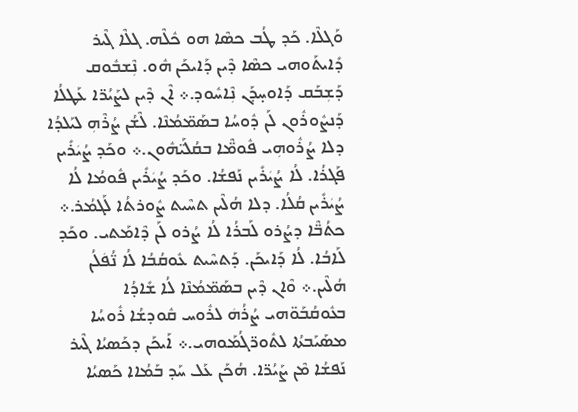ܘܰܓܠܶܐ. ܟܰܕ ܛܳܒ ܟܣܶܐ ܗܘ ܟܽܠܶܗ. ܓܠܶܐ ܓܶܝܪ ܕܺܐܝܬܰܘܗܝ ܟܣܶܐ ܕܶܝܢ ܕܰܐܝܟܰܢ ܗܽܘ. ܢܼܶܫܒܽܘܩ ܕܰܫܼܒܰܩ ܕܰܐܘܚ̣ܕܰܢ ܢܼܶܐܚܽܘܕ.܀ ܐܶܢ ܕܶܝܢ ܠܨܰܝܳܪ̈ܐ ܥܰܛܠܳܐ ܕܰܢܨܽܘܪܽܘܢ ܠܰܢ ܕܽܘܚܳܐ ܒܣܰܡ̈ܡܳܢܶܐ. ܠܶܫܳܢ ܨܳܪܶܗܼ ܠܝܰܠܕܳܐ ܕܠܐ ܨܳܪܽܘܗܼܝ ܦܽܘܡ̈ܶܐ ܒܩܳܠܰܝ̈ܗܽܘܢ.܀ ܘܟܰܕ ܨܳܝܿܪܺܝܢ ܦܰܓܪܳܐ. ܠܳܐ ܨܳܝܿܪܺܝܢ ܢܰܦܫܳܐ. ܘܟܰܕ ܨܳܝܿܪܺܝܢ ܦܽܘܡܳܐ ܠܳܐ ܨܳܝܿܪܺܝܢ ܩܳܠܳܐ. ܕܠܐ ܗܳܠܶܝܢ ܬܚܶܝܬ ܨܽܘܪܬܳܐ ܠܰܓܡܳܪ.܀ ܟܬܳܒ̈ܶܐ ܕܨܳܪܘ ܠܰܒܪܳܐ ܠܳܐ ܨܳܪܘ ܠܰܢ ܕܶܐܡܰܬܝ. ܘܟܰܕ ܠܰܐܒܳܐ. ܠܳܐ ܕܰܐܝܟܰܢ. ܕܰܬܚܶܝܬ ܥܽܘܩܳܒܳܐ ܠܳܐ ܢ̈ܳܦܿܠܳܢ ܗܳܠܶܝܢ.܀ ܘܶܐܢ ܕܶܝܢ ܒܣܰܡ̈ܡܳܢܶܐ ܠܳܐ ܫܺܐܕܳܐ ܒܥܽܘܩܳܒܰܘ̈ܗܝ ܨܳܪܳܗܿ ܠܪܽܘܚ ܩܽܘܕܫܳܐ ܪܽܘܚܳܐ ܡܣܰܝܰܒܬܳܐ ܠܬܽܘܪ̈ܓܳܡܰܘܗܝ.܀ ܐܰܝܟܰܢ ܕܟܰܣܝܳܐ ܓܶܝܪ ܢܰܦܫܳܐ ܡܶܢ ܨܰܝܳܪ̈ܐ. ܗܳܟܰܢ ܥܰܠ ܚܰܕ ܒܰܡܳܐܐ ܟܰܣܝܳܐ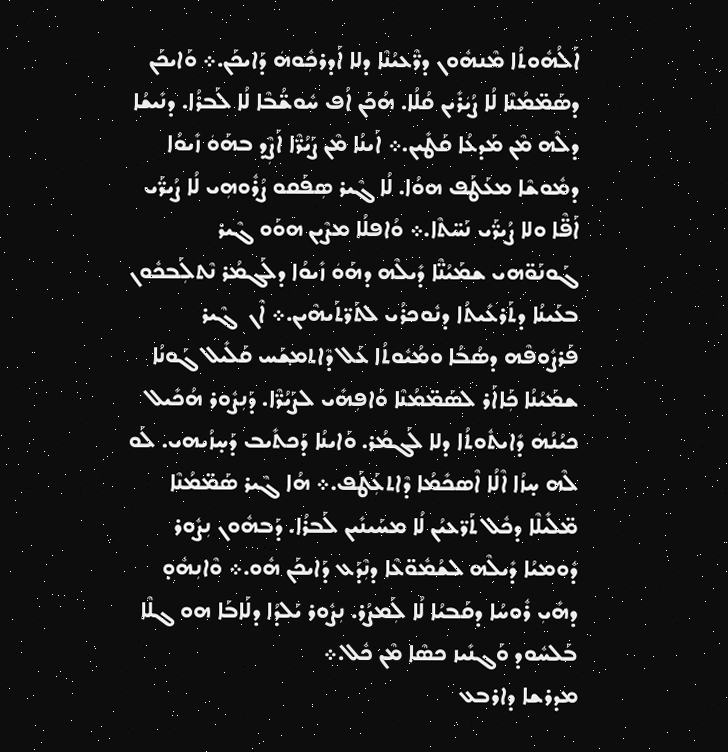ܐܰܠܳܗܽܘܬܳܐ ܡܶܢܗܽܘܢ ܕܪ̈ܶܥܝܳܢܶܐ ܕܠܐ ܐܰܕܪܟܼܽܘܗܿ ܕܰܐܝܟܰܢ.܀ ܘܰܐܝܟܰܢ ܕܣܰܡ̈ܡܳܢܶܐ ܠܳܐ ܨܳܝܿܪܺܝܢ ܩܳܠܳܐ. ܗܳܟܰܢ ܐܳܦ ܚܽܘܫ̈ܳܒܶܐ ܠܳܐ ܠܰܒܪܳܐ. ܕܢܺܝܫܳܐ ܕܠܶܗ ܡܶܢ ܡܰܕܥܳܐ ܩܰܛܺܝܢ.܀ ܐܰܝܢܳܐ ܡܶܢ ܨܰܝܳܪ̈ܶܐ ܐܰܨܼܶܕ ܒܗܰܘܿ ܙܺܝܘܳܐ ܕܡܽܘܫܶܐ ܡܥܰܛܰܦ ܗܘܳܐ. ܠܳܐ ܓܶܝܪ ܣܼܦܰܩܘ ܨܳܪܽܘܗܼܝ ܠܳܐ ܨܳܝܪ̈ܰܝ ܐܰܦ̈ܶܐ ܘܠܐ ܨܳܝܪ̈ܰܝ ܢܰܚ̈ܬܶܐ.܀ ܘܳܐܦܠܳܐ ܡܨܶܝܢ ܗܘܰܘ ܓܶܝܪ ܓܰܘܢܰܘ̈ܗܝ ܫܡܰܝܳܢ̈ܶܐ ܕܺܝܠܶܗ ܕܗܰܘܿ ܙܺܝܘܳܐ ܕܠܰܓܡܳܪ ܢܶܬܠܼܰܒܟܽܘܢ ܒܥܰܝܢܳܐ ܕܬܰܪܥܺܝܬܳܐ ܕܢܽܘܟܪܳܝ ܠܬܰܪ̈ܬܰܝܗܶܝܢ.܀ ܐܶܢ  ܓܶܝܪ ܦܰܪܨܽܘܦܶܗ ܕܣܳܒܳܐ ܘܡܳܝܽܘܬܳܐ ܥܰܠ ܕܶܐܬܡ݂ܫܰܚ ܩܰܠܺܝܠ ܓܰܘܢܳܐ ܫܡܰܝܳܢܳܐ ܟܼܰܐܐܰܪ ܠܣܰܡ̈ܡܳܢܶܐ ܘܰܐܦܼܗܺܝ ܠܨܰܝܳܪ̈ܶܐ. ܕܰܢܼܨܽܘܪ ܗܳܟܺܝܠ ܟܝܳܢܳܗܿ ܕܺܐܝܬܽܘܬܳܐ ܕܠܐ ܠܰܓܡܳܪ. ܘܰܐܝܢܳܐ ܕܰܟܬܺܝܒ ܕܰܚ̣ܙܳܝܗܝ. ܠܰܘ ܠܶܗ ܚ̣ܙܳܐ ܐܶܠܳܐ ܐܶܣܟܺܡܳܐ ܕܶܐܬܥܼܰܛܰܦ.܀ ܗܳܐ ܓܶܝܪ ܣܰܡ̈ܡܳܢܶܐ ܡ̈ܠܺܝܠܶܐ ܕܟܽܠ ܬܰܪ̈ܥܝܳܢ ܠܳܐ ܡܚܰܝܢܺܝܢ ܠܰܒܪܳܐ. ܕܰܒܗܽܘܢ ܢܼܨܽܘܪ ܕܽܘܡܝܳܐ ܕܺܝܠܶܗ ܠܫܳܡܽܘ̈ܥܶܐ ܕܢܼܶܕܰܥ ܕܰܐܝܟܰܢ ܗܽܘ.܀ ܘܶܐܢܼܗܽܘ̣ ܕܗܺܝܼ ܪܽܘܚܳܐ ܕܩܰܒܝܳܐ ܠܳܐ ܠܼܰܡܨܳܪ. ܢܼܨܽܘܪ ܝܰܠܕܳܐ ܕܠܰܐܒܰܐ ܗܘ ܓܠܶܐ ܒܰܠܚܽܘܕ ܘܰܓܢܺܝܙ ܟܣܶܐ ܡܶܢ ܟܽܠ.܀
ܡܕܪܫܐ ܕܐܪܒܥ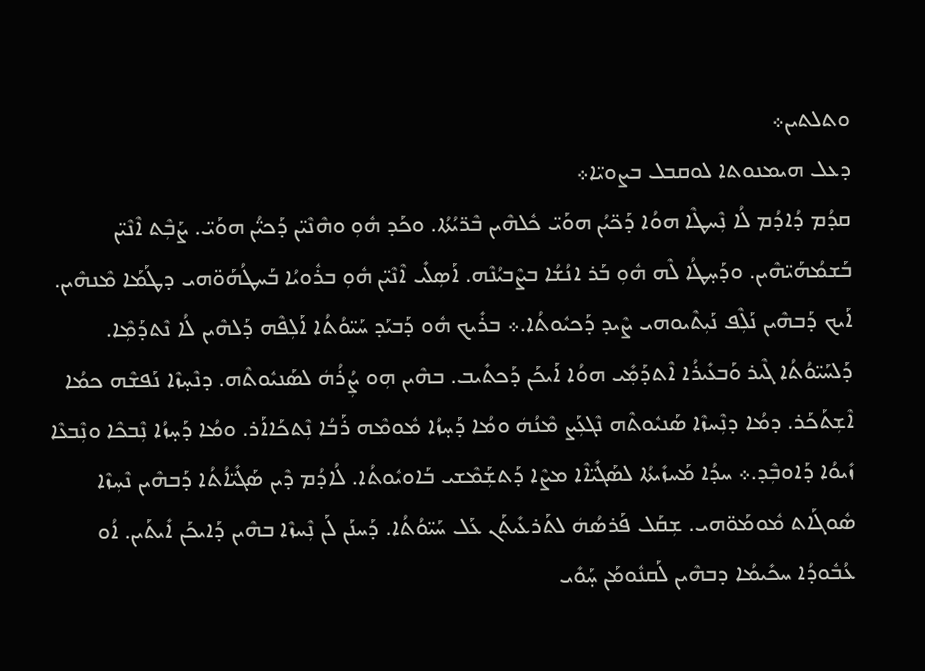ܘܬܠܬܝܢ܀
ܕܥܠ ܗܝܡܢܘܬܐ ܠܘܩܒܠ ܒܨܘܝ̈ܐ܀
ܩܕܳܡ ܕܳܐܕܳܡ ܠܳܐ ܢܼܶܚܛܶܐ ܗܘܳܐ ܕܰܟ̈ܝܳܢ ܗܘܰܝ̈ ܟܽܠܗܶܝܢ ܒܶܪ̈ܝܳܬܳܐ. ܘܟܰܕ ܗܽܘܼ ܘܗܶܢܶܝ̈ܢ ܕܰܟܝ̈ܳܢ ܗܘܰܝ̈. ܨܰܒܼܶܬ ܐܶܢܶܝ̈ܢ ܒܰܫܡܳܗܰܝ̈ܗܶܝܢ. ܘܕܰܚ̣ܛܳܐ ܠܶܗ ܗܽܘܼ ܒܰܪ ܐܢܳܫܳܐ ܒܨܶܒܝܳܢܶܗ. ܐܰܣܼܠܺܝ ܐܶܢܶܝ̈ܢ ܗܽܘܼ ܒܪܽܘܝܳܐ ܒܰܚܛܳܗܰܘ̈ܗܝ ܕܛܰܡܰܐ ܡܶܢܗܶܝܢ. ܐܰܝܟ ܕܰܒܗܶܝܢ ܢܰܠܼܶܦ ܢܰܝܼܬܶܝܘܗܝ ܨܶܝܕ ܕܰܟܝܽܘܬܳܐ.܀ ܒܪܺܝܟ ܗܽܘ ܕܰܒܝܰܕ ܚܰܝ̈ܘܳܬܳܐ ܐܰܠܼܦܶܗ ܕܰܠܗܶܝܢ ܠܳܐ ܢܶܬܕܰܡܼܶܐ. ܕܰܠܚܰܝ̈ܘܳܬܳܐ ܓܶܝܪ ܘܰܒܥܺܝܪܳܐ ܐܶܬܕܰܡ݂ܺܝ ܗܘܳܐ ܐܰܝܟܰܢ ܕܰܟܬܺܝܒ. ܒܗܶܝܢ ܗܼܘ ܨܼܳܪܳܗܿ ܠܣܰܢܝܽܘܬܶܗ. ܕܢܶܚ̣ܙܶܐ ܢܰܦܫܶܗ ܟܡܳܐ ܐܶܫܼܬܰܟܰܪ. ܕܡܳܐ ܕܢܼܶܚܙܶܐ ܣܰܢܝܽܘܬܶܗ ܢܶܓܥܼܰܨ ܡܶܢܳܗܿ ܘܡܳܐ ܕܰܚ̣ܙܳܐ ܡܽܘܡܶܗ ܪܰܒܳܐ ܢܼܶܬܟܰܐܐܰܪ. ܘܡܳܐ ܕܰܚ̣ܙܳܐ ܢܼܶܒܟܶܐ ܘܢܼܶܒܥܶܐ ܙܺܝܘܳܐ ܕܰܐܘܒܼܶܕ.܀ ܚܕܳܐ ܡܰܚܙܺܝܬܳܐ ܠܣܰܓܺܝ̈ܐܶܐ ܡܨܶܐ ܕܰܬܫܼܰܡܶܫܝ ܒܰܐܘܝܽܘܬܳܐ. ܠܳܐܕܳܡ ܕܶܝܢ ܣܰܓܺܝ̈ܐܳܬܳܐ ܕܰܒܗܶܝܢ ܢܶܚܼܙܶܐ ܣܽܘܓܰܐܬ ܡܽܘܡܰܘ̈ܗܝ. ܫܼܩܰܠ ܦܰܪܣܳܗܿ ܠܬܰܪܥܺܝܬܰܢ ܥܰܠ ܚܰܝ̈ܘܳܬܳܐ. ܕܰܚܢܰܢ ܠܰܢ ܢܼܶܚܙܶܐ ܒܗܶܝܢ ܕܰܐܝܟܰܢ ܐܺܝܬܰܝܢ. ܐܳܘ ܥܳܒܽܘܕܳܐ ܚܟܺܝܡܳܐ ܕܒܗܶܝܢ ܠܰܩܢܽܘܡܰܢ ܚ̣ܰܘܺܝ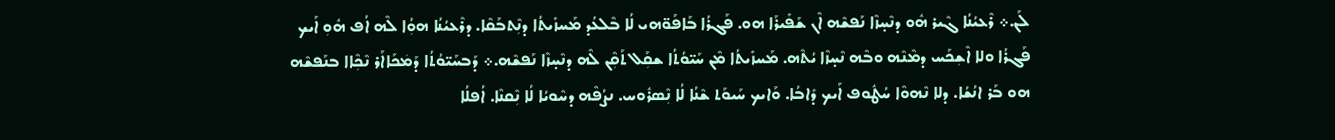ܠܰܢ.܀ ܪܶܥܝܳܢܳܐ ܓܶܝܪ ܗܽܘ ܕܢܶܚ̣ܙܶܐ ܢܰܦܫܶܗ ܐܶܢ ܫܰܦܺܝܪܰܐ ܗܘ. ܦܰܓܪܳܐ ܒܰܐܦܰܘ̈ܗܝ ܠܳܐ ܒܶܠܥܳܕ ܡܰܚܙܺܝܬܳܐ ܕܢܼܶܬܒܰܩܶܐ. ܕܪܶܥܝܳܢܳܐ ܗܘܼܳܐ ܠܶܗ ܐܳܦ ܗܽܘܼ ܐܰܝܟ ܦܰܓܪܳܐ ܘܠܐ ܐܶܫܼܟܰܚ ܕܡܶܢܶܗ ܘܒܶܗ ܢܶܚ̣ܙܶܐ ܝܳܬܶܗ. ܡܰܚܙܺܝܬܳܐ ܡܶܢ ܚܰܝ̈ܘܳܬܳܐ ܫܩܼܰܠ ܬܰܩܼܶܢ ܠܶܗ ܕܢܶܚ̣ܙܶܐ ܢܰܦܫܶܗ.܀ ܕܰܒܚܰܝ̈ܘܳܬܳܐ ܕܰܡܿܟܰܐܐܰܪ ܢܶܟܼܶܐܐ ܒܢܰܦܫܶܗ ܗܘ ܒܰܪ ܐܢܳܫܳܐ. ܕܠܐ ܢܶܗܘܶܐ ܚܳܛܽܘܦ ܐܰܝܟ ܕܺܐܒܳܐ. ܘܰܐܝܟ ܚܰܝܘܰܬ ܫܶܢܳܐ ܠܳܐ ܢܼܶܣܪܽܘܚ. ܢܨܳܦܶܗ ܕܚܶܘܝܳܐ ܠܳܐ ܢܼܶܩܢܶܐ. ܐܳܦܠܳܐ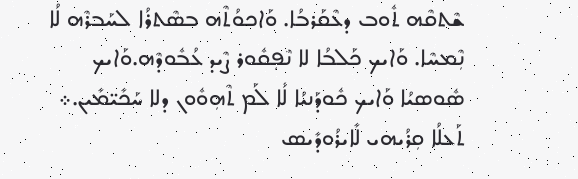ܫܶܬܩܶܗ ܬܽܘܒ ܕܥܶܩܰܪܒܳܐ. ܘܰܐܟܘܳܬܶܗ ܒܣܶܬܪܳܐ ܠܚܰܒܪܶܗ ܠܳܐ ܢܼܶܡܚܶܐ. ܘܰܐܝܟ ܟܰܠܒܳܐ ܠܐ ܢܶܦܼܩܽܘܪ ܨܶܝܕ ܥܳܒܽܘܕܶܗ.ܘܰܐܝܟ ܣܽܘܣܝܳܐ ܘܰܐܝܟ ܟܽܘܕܰܢܝܳܐ ܠܳܐ ܠܰܡ ܬܶܗܼܘܽܘܢ ܕܠܐ ܚܰܟܺܝ̈ܡܺܝܢ.܀ ܬܰܥܠܳܐ ܩܼܪܳܝܗܝ ܠܺܐܝܪܳܘܕܺܝܣ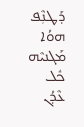ܕܰܛܢܼܶܦ ܗܘܳܐ ܡܰܓܢܝܶܗ ܟܽܠ ܥܶܕܳܢ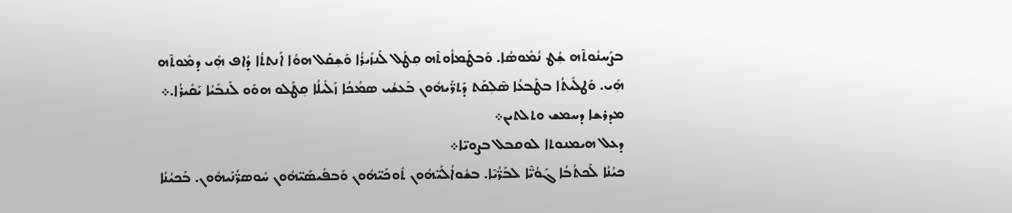ܒܨܰܚܢܽܘܬܶܗ ܫܼܳܛ ܢܳܡܽܘܣܳܐ. ܘܰܒܛܰܡܐܽܘܬܶܗ ܩܼܛܰܠ ܠܰܢܙܺܝܪܳܐ ܘܰܫܼܩܰܠ ܗܘܳܐ ܐܰܢܬܬܳܐ ܕܳܐܦ ܗܼܺܝ ܕܡܽܘܬܶܗ ܗܼܺܝ. ܘܰܛܠܺܝܬܳܐ ܒܛܰܒܥܳܐ ܣܶܠܼܩܰܬ ܕܰܬܪ̈ܰܝܗܽܘܢ ܒܰܥܫܳܝ ܣܡܳܟܳܐ ܙܰܠܺܝܠܳܐ ܩܼܛܰܠܘ ܗܘܰܘ ܠܰܢܒܺܝܳܐ ܝܰܩܺܝܪܳܐ.܀
ܡܕܪܫܐ ܕܚܡܫ ܘܬܠܬܝܢ܀
ܕܥܠ ܗܝܡܢܘܬܐ ܠܘܩܒܠ ܒܨܘܝ̈ܐ܀
ܟܝܳܢܳܐ ܠܰܟܬܳܒܳܐ ܓܰܘܳܝ̈ܶܐ ܠܒܰܪ̈ܳܝܶܐ. ܒܫܽܘܐܳܠܰܝ̈ܗܽܘܢ ܬܽܘܟܰܝ̈ܗܽܘܢ ܘܰܒܦܺܝܣܰܝ̈ܗܽܘܢ ܚܽܘܣܪ̈ܳܢܰܝܗܽܘܢ. ܒܰܟܝܳܢܳܐ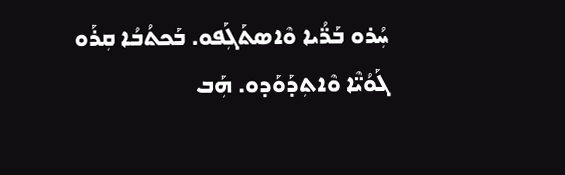ܚܼܳܪܘ ܒܰܪ̈ܳܝܐ ܘܶܐܣܬܰܓܼܰܦܘ. ܒܰܟܬܳܒܳܐ ܩܼܪܰܘ ܓܰܘܳܝ̈ܶܐ ܘܶܐܬܼܕܰܘܰܕܘ. ܗܼܰܒ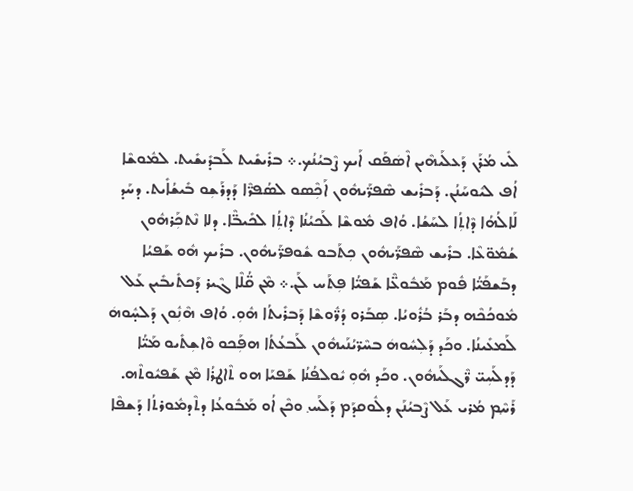ܠܺܝ ܡܳܪܰܢ ܕܰܥܠܰܝܗܶܝܢ ܐܶܣܿܦܰܩ ܐܰܝܟ ܨܶܒܝܳܢܳܟ.܀ ܒܪܺܝܫܺܝܬ ܠܰܒܕܺܝܫܺܝܬ. ܠܡܽܘܫܶܐ ܐܳܦ ܠܝܽܘܚܰܢܳܢ. ܕܰܒܪܺܝܫ ܣܶܦܪ̈ܰܝܗܽܘܢ ܐܰܟܼܶܣܘ ܠܣܳܦܪ̈ܶܐ ܕܰܕܪܰܫܼܘ ܒܺܝܫܳܐܺܝܬ. ܕܚܰܕ ܠܰܐܠܳܗܳܐ ܕܶܐܬܼܳܐ ܠܚܰܫܳܐ. ܘܳܐܦ ܡܽܘܫܶܐ ܠܰܟܝܳܢܳܐ ܕܶܐܬܼܳܐ ܠܟܺܝܒ̈ܶܐ. ܕܠܐ ܢܶܬܟܼܰܪܗܽܘܢ ܫܳܡܽܘ̈ܥܶܐ. ܒܪܺܝܫ ܣܶܦܪ̈ܰܝܗܽܘܢ ܟܼܬܰܒܘ ܫܽܘܦܪ̈ܰܝܗܽܘܢ. ܒܪܺܝܟ ܗܽܘ ܫܰܦܝܳܐ ܕܒܰܫܦܰܝ̈ܳܐ ܦܽܘܡ ܡܰܒܽܘܥ̈ܶܐ ܫܰܦܝ̈ܳܐ ܦܼܬܰܚ ܠܰܢ.܀ ܡܶܢ ܩ̈ܳܠܶܐ ܓܶܝܪ ܕܰܟܬܺܝܒܺܝܢ ܥܰܠ ܡܽܘܟܳܟܶܗ ܕܒܰܪ ܒܳܪܽܘܝܳܐ. ܣܼܒܰܪܘ ܕܳܪ̈ܽܘܫܶܐ ܕܰܒܪܺܝܬܳܐ ܗܽܘܼ. ܘܳܐܦ ܗܶܢܼܽܘܢ ܕܰܠܚ̣ܽܘܗܿ ܠܰܡܥܺܝܢܳܐ. ܘܟܰܕ ܕܰܠܼܚܽܘܗܿ ܒܚܶܪ̈ܝܳܢܰܝܗܽܘܢ ܠܰܒܥܳܬܳܐ ܗܦܼܰܟܘ ܘܶܐܫܼܬܺܝܘ ܡܰܝ̈ܳܐ ܕܰܕܠܰܚܼܝ̈ ܪ̈ܶܓܠܰܝܗܽܘܢ. ܘܟܰܕ ܗܽܘܼ ܝܽܘܠܦܳܢܳܐ ܫܰܦܝܰܐ ܗܘ ܬܶܐܛܪܳܐ ܡܶܢ ܫܰܦܝܽܘܬܶܗ. ܪܰܚ݂ܶܡ ܡܳܪܝ ܥܰܠ ܨܶܒܝܳܢܰܢ ܕܠܽܘܩܕܰܡ ܕܰܠܰܚ݂ ܘܟܶܢ ܐܳܘ ܡܰܒܽܘܥܳܐ ܕܬܶܕܡܽܘܪܬܳܐ ܕܰܫܦܶܐ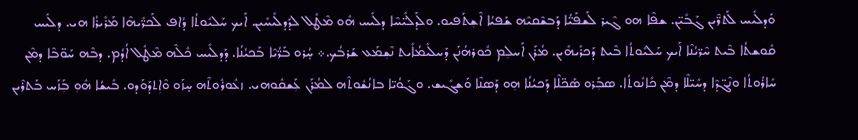ܘܰܕܠܺܝܚ ܠܰܬܪ̈ܶܝܢ ܓܰܒܺܝ̈ܢ. ܫܦܶܐ ܗܘ ܓܶܝܪ ܠܰܫܦܰܝ̈ܳܐ ܕܰܒܫܶܩܝܶܗ ܫܰܦܝܳܐ ܐܶܫܼܬܰܦܝܘ. ܘܠܰܕܠܺܝ̈ܚܶܐ ܕܠܺܝܚ ܗܽܘ ܡܶܛܽܠ ܠܕܰܕܠܺܝܚܺܝܢ. ܐܰܝܟ ܚܰܠܝܽܘܬܳܐ ܕܳܐܦ ܠܰܟܪ̈ܺܝܗܶܐ ܡܰܪܺܝܪܳܐ ܗܝ. ܕܠܺܝܚ ܩܽܘܫܬܳܐ ܒܶܝܬ ܚܶܪ̈ܝܳܢܶܐ ܐܰܝܟ ܚܰܠܝܽܘܬܳܐ ܒܶܝܬ ܕܰܟܪܺܝܗܺܝܢ. ܡܳܪܰܢ ܐܰܚܠܼܡ ܟܽܘܪܗܳܢܰܢ ܕܰܚܠܺܝܡܳܐܺܝܬ ܢܶܫܼܡܰܥ ܫܰܪܒܳܟ.܀ ܚ̣ܳܪܘ ܒܰܪ̈ܳܝܶܐ ܒܰܟܝܳܢܳܐ. ܕܰܕܠܺܝܚ ܟܽܠܶܗ ܡܶܛܽܠ ܐܳܕܳܡ. ܕܒܶܗ ܚܰܘ̈ܒܶܐ ܕܡܶܢ ܚܺܐܪܽܘܬܳܐ ܘܢܶܓ̈ܕܶܐ ܕܚܺܝ̈ܠܶܐ ܕܡܶܢ ܟܺܐܢܽܘܬܳܐ. ܣܒܼܰܪܘ ܣܰܟ̈ܠܶܐ ܕܰܟܝܳܢܳܐ ܗܼܘ ܕܰܣܢܶܐ ܘܰܫܓܺܝܫ. ܘܓܰܘܳܝ̈ܐ ܒܐܢܳܫܽܘܬܶܗ ܠܡܳܪܰܢ ܥܼܰܫܩܽܘܗܝ. ܙܥܽܘܪܽܘܬܶܗ ܚ̣ܙܰܘ ܘܶܐܼܬܕܰܘܰܕܘ. ܒܺܝܫܳܐ ܗܽܘܼ ܒܼܰܙܰܚ ܒܰܬܪܶܝܢ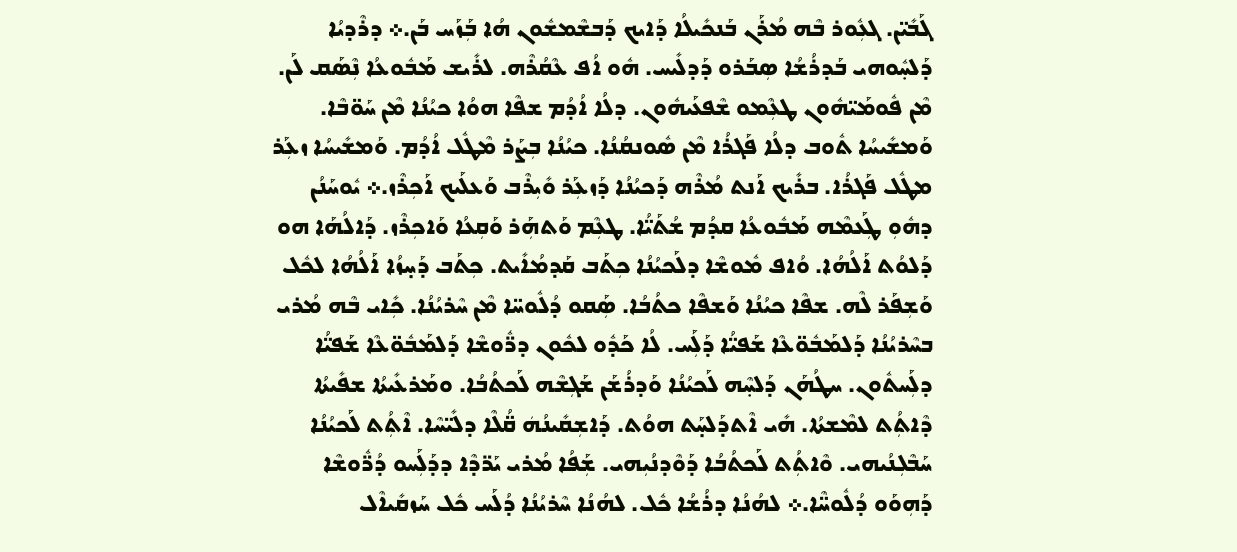ܓܰܒܺܝ̈ܢ. ܓܥܼܽܘܪ ܒܶܗ ܡܳܪܰܢ ܒܰܢܟܺܝܠܳܐ ܕܰܐܝܟ ܕܰܒܫܶܡܫܽܘܢ ܗܳܐ ܒܼܰܙܰܚ ܒܰܢ.܀ ܕܪܶܕܝܳܐ ܕܰܠܚ݂ܽܘܗܝ ܒܰܕܪܳܫܳܐ ܣܼܒܰܪܘ ܕܰܕܠܺܝܚ. ܗܽܘ ܐܳܦ ܥܶܩܳܪܶܗ. ܠܪܺܝܫ ܡܰܒܽܘܥܳܐ ܢܼܶܣܰܩ ܠܰܢ. ܡܶܢ ܦܽܘܡܰܝ̈ܗܽܘܢ ܛܥܼܶܡܘ ܫܶܦܥܰܝܗܽܘܢ. ܕܠܳܐ ܐܳܕܳܡ ܫܦܶܐ ܗܘܳܐ ܟܝܳܢܳܐ ܡܶܢ ܚܰܘ̈ܒܶܐ. ܘܰܡܫܺܝܚܳܐ ܬܽܘܒ ܕܠܳܐ ܦܰܓܪܳܐ ܡܶܢ ܣܽܘܢܩܳܢܳܐ. ܟܝܳܢܳܐ ܒܼܨܰܪ ܡܶܛܽܠ ܐܳܕܳܡ. ܘܰܡܫܺܝܚܳܐ ܙܥܼܰܪ ܡܛܽܠ ܦܰܓܪܳܐ. ܒܪܺܝܟ ܐܰܢܬ ܡܳܪܶܗ ܕܰܟܝܳܢܳܐ ܕܰܙܥܼܰܪ ܘܺܝܼܪܶܒ ܘܰܥܠܰܝܟ ܐܰܟܼܪܶܙ.܀ ܝܽܘܚܰܢܳܢ ܕܗܽܘܼ ܛܼܰܥܡܶܗ ܡܰܒܽܘܥܳܐ ܩܕܳܡ ܫܳܬܰܝ̈ܳܐ. ܛܥܼܶܡ ܘܰܬܗܼܰܪ ܘܰܩܼܥܳܐ ܘܰܐܟܼܪܶܙ. ܕܰܐܠܳܗܰܐ ܗܘ ܕܰܠܘܳܬ ܐܰܠܳܗܳܐ. ܘܳܐܦ ܡܽܘܫܶܐ ܕܠܰܟܝܳܢܳܐ ܟܼܬܰܒ ܩܰܕܡܳܐܺܝܬ. ܟܼܬܰܒ ܕܰܚ̣ܙܳܐ ܐܰܠܳܗܳܐ ܠܟܽܠ ܘܰܫܼܦܰܪ ܠܶܗ. ܫܦܶܐ ܟܝܳܢܳܐ ܘܰܫܦܶܐ ܟܬܳܒܳܐ. ܣܼܰܩܘ ܕܳܠܽܘܚ̈ܐ ܡܶܢ ܚܶܪܝܳܢܳܐ. ܟܼܺܐܝ ܒܶܗ ܡܳܪܝ ܒܚܶܪܝܳܢܳܐ ܕܰܠܡܰܒܽܘ̈ܥܶܐ ܫܰܦܝ̈ܳܐ ܕܰܠܼܰܚ. ܠܳܐ ܟܰܕܽܘ ܠܟܽܘܢ ܕܪ̈ܽܘܫܶܐ ܕܰܠܡܰܒܽܘ̈ܥܶܐ ܫܰܦܝ̈ܳܐ ܕܠܼܰܚܬܽܘܢ. ܚܛܳܗܰܢ ܕܰܠܚ݂ܶܗ ܠܰܟܝܳܢܳܐ ܘܰܕܪܳܫܰܢ ܫܰܓܼܫܶܗ ܠܰܟܬܳܒܳܐ. ܘܡܰܪܥܺܝܬܳܐ ܫܦܺܝܬܳܐ ܕܶܐܬܼܳܬ ܠܡܶܫܬܳܐ. ܗܺܝ ܐܶܬܕܰܠܚ̣ܰܬ ܗܘܳܬ. ܕܰܐܫܼܩܺܝܢܳܗܿ ܩ̈ܳܠܶܐ ܕܠܺܝ̈ܚܶܐ. ܐܶܬܼܳܬ ܠܰܟܝܳܢܳܐ ܚܰܒܶܠܼܢܳܝܗܝ. ܘܶܐܬܼܳܬ ܠܰܟܬܳܒܳܐ ܕܰܘܶܕܢܳܝܼܗܝ. ܫܼܰܦܳܐ ܡܳܪܝ ܝܰܪ̈ܕܶܐ ܕܕܰܠܼܰܚܘ ܕܳܪ̈ܽܘܫܶܐ ܕܰܗܼܘܰܘ ܕܳܠܽܘܚ̈ܶܐ.܀ ܠܗܳܢܳܐ ܕܪܳܫܳܐ ܟܽܠ. ܠܗܳܢܳܐ ܚܶܪܝܳܢܳܐ ܕܳܠܰܚ ܟܽܠ ܚܰܙܩܺܝܐܶܠ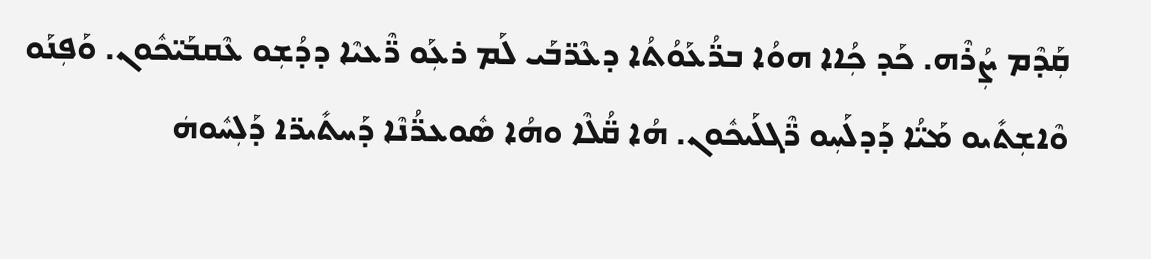ܩܼܰܕܶܡ ܨܼܳܪܶܗ. ܟܰܕ ܟܼܳܐܐ ܗܘܳܐ ܒܪ̈ܳܥܰܘܳܬܳܐ ܕܥܶܪ̈ܒܰܝ ܠܰܡ ܪܥܼܰܘ ܪ̈ܶܥܝܶܐ ܕܕܳܫܼܘ ܥܶܩܒܰܝ̈ܟܽܘܢ. ܘܰܦܼܢܰܘ ܘܶܐܫܼܬܺܝܘ ܡܰܝ̈ܳܐ ܕܰܕܠܰܚܼܘ ܪ̈ܶܓܠܰܝܟܽܘܢ. ܗܳܐ ܩ̈ܳܠܶܐ ܘܗܳܐ ܣܽܘܥܪ̈ܳܢܶܐ ܕܰܚܬܺܝܪ̈ܐ ܕܰܠܼܚܽܘܗܿ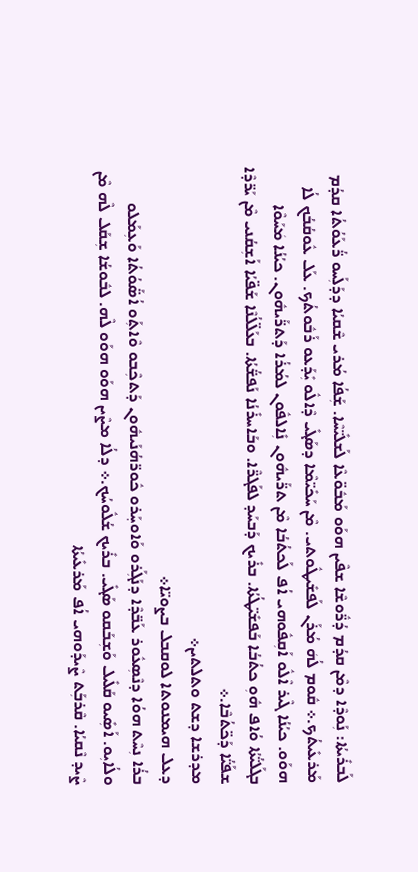ܠܰܒܪܺܝܬܳܐ: ܢܼܰܘܕܶܐ ܕܡܶܢ ܩܕܳܡ ܕܳܪ̈ܽܘܫܶܐ ܫܦܶܝܢ ܗܘܰܘ ܡܰܒܽܘ̈ܥܶܐ ܠܰܫܠܺܝ̈ܚܶܐ. ܫܼܰܦܳܐ ܡܳܪܝ ܫܶܩܝܳܐ ܕܕܰܠܼܰܚܘ ܪ̈ܳܥܰܘܳܬܳܐ ܩܕܳܡ ܡܰܪܥܺܝܬܳܟ.܀ ܩܽܘܡ ܠܳܗܿ ܡܳܪܰܢ ܠܰܦܫܺܝܛܽܘܬܝ. ܡܶܢ ܚܰܟܺܝ̈ܡܶܐ ܕܣܰܓܺܝ ܕܶܐܠܽܘ ܝܼܺܕܰܥܘ ܪܰܒܽܘܬܳܟ. ܥܰܠ ܥܽܘܩܳܒܳܟ ܠܳܐ ܗܘܰܘ. ܟܝܳܢܳܐ ܓܶܝܪ ܐܶܠܽܘ ܐܰܩܼܦܽܘܗܝ ܐܳܦ ܠܰܟܬܳܒܳܐ ܡܶܢ ܬܪ̈ܰܝܗܽܘܢ ܢܼܺܐܠܦܽܘܢ ܠܡܳܪܳܐ ܕܰܬܪ̈ܰܝܗܽܘܢ. ܟܝܳܢܳܐ ܡܿܚܰܘܶܐ ܒܓܰܠܝ̈ܳܬܳܐ ܘܳܐܦ ܗܽܘܼ ܟܬܳܒܳܐ ܒܰܦܫܺܝ̈ܛܳܬܳܐ. ܒܪܺܝܟ ܕܰܒܚܰܕ ܠܦܰܓܪ̈ܶܐ. ܘܒܰܐܚܪܺܢܳܐ ܢܰܦܫ̈ܳܬܳܐ. ܒܥܰܠ̈ܠܳܢܶܐ ܫܰܦ̈ܝܳܐ ܐܰܫܼܩܳܢܝ ܡܶܢ ܝܰܪ̈ܕܶܐ ܫܦܰܝ̈ܳܐ ܕܰܟ̈ܬܳܒܶܐ.܀
ܡܕܪܫܐ ܕܫܬ ܘܬܠܬܝܢ܀
ܕܥܠ ܗܝܡܢܘܬܐ ܠܘܩܒܠ ܒܨܘܝ̈ܐ܀
ܒܪܳܐ ܢܼܚܶܬ ܗܘܳܐ ܕܢܶܣܼܥܽܘܪ ܥܰܒ̈ܕܶܐ ܕܢܰܓܼܰܪܘ ܘܰܐܘܚ݂ܰܪܘ ܟܽܘܪ̈ܗܳܢܰܝܗܽܘܢ ܕܰܬܟܼܶܒܘ ܘܶܐܬܼܰܘ ܐܳܣ̈ܰܘܳܬܳܐ ܘܰܥܼܡܰܠܘ ܘܠܳܐܝܼܘ. ܐܰܣܼܺܝܘ ܩܰܠܺܝܠ ܘܰܫܼܒܰܩܘ ܣܰܓܺܝ. ܒܪܺܝܟ ܫܳܠܽܘܚܳܟ.܀ ܕܠܳܐ ܡܨܶܝܢ ܗܘܰܘ ܗܘܰܘ ܠܶܗ. ܠܒܽܘܫܳܐ ܫܼܩܰܠ ܠܶܗ ܡܶܢ ܨܶܝܕ ܢܶܩܝܳܐ. ܩܶܪܒܼܰܬ ܨܶܝܕܰܘܗܝ ܐܳܦ ܡܰܪܥܺܝܬܳܐ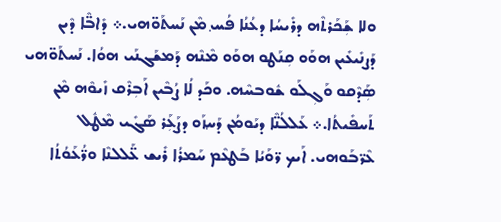ܘܠܐ ܫܼܰܟܰܪܬܶܗ ܕܪܺܝܚܳܐ ܕܥܳܢܳܐ ܦܳܚ݂ ܡܶܢ ܢܰܚܬܰܘ̈ܗܝ.܀ ܕܺܐܒ̈ܶܐ ܕܶܝܢ ܕܰܨܢܺܝܥܺܝܢ ܗܘܰܘ ܩܼܢܰܛܘ ܗܘܰܘ ܡܶܢܶܗ ܕܰܡܫܰܓܢܰܝ ܗܘܳܐ. ܢܰܚܬܰܘ̈ܗܝ ܣܼܰܕܶܩܘ ܘܰܓܼܠܰܘ ܫܽܘܒܚܶܗ. ܘܟܰܕ ܠܳܐ ܨܳܒܶܝܢ ܐܰܒܼܪܶܩ ܙܺܝܘܶܗ ܡܶܢ ܬܰܚܦܺܝܬܳܐ.܀ ܥܰܠܠܳܢ̈ܶܐ ܕܝܰܘܡܳܢ ܕܰܚ݂ܙܰܘ ܕܨܰܥܼܰܪ ܣܰܓܺܝ ܡܶܛܽܠ ܥܶܪ̈ܒܰܘܗܝ. ܐܰܝܟ ܪ̈ܘܰܝܳܐ ܒܰܛܥܶܡ ܚܰܡܪܳܐ ܪܺܝܫ ܥ̈ܰܠܠܢܶܐ ܘܪ̈ܳܥܰܘܳܬܳܐ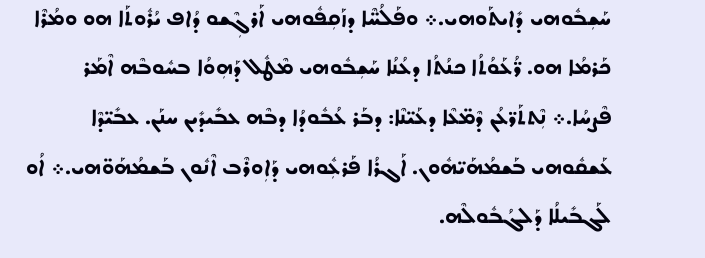ܚܰܫܼܒܽܘܗܝ ܕܺܐܝܬܰܘܗܝ.܀ ܘܦܰܠܳܚ̈ܶܐ ܕܙܰܩܼܦܽܘܗܝ ܐܰܪܓܼܶܫܘ ܕܳܐܦ ܝܳܪܽܘܬܰܐ ܗܘ ܘܡܳܪܶܐ ܟܰܪܡܳܐ ܗܘ. ܪ̈ܳܥܰܘܳܬܳܐ ܟܢܳܬܳܐ ܕܥܳܢܳܐ ܚܰܫܼܒܽܘܗܝ ܡܶܛܽܠ ܕܰܗܼܘܳܐ ܒܚܽܘܒܶܗ ܐܶܡܰܪ ܦܶܨܚܳܐ.܀ ܢܼܶܬܬܰܪ̈ܥܳܢ ܕܶܡ̈ܥܶܐ ܕܥܰܝ̈ܢܶܐ: ܕܒܰܪ ܥܳܒܽܘܕܳܐ ܕܒܶܗ ܥܒܺܝܕܺܝܢ ܚܢܰܢ. ܥܒܺܝ̈ܕܶܐ ܥܰܫܩܽܘܗܝ ܒܰܫܡܳܗܰܝ̈ܗܽܘܢ. ܐܰܓܪܳܐ ܦܰܪܥܼܽܘܗܝ ܕܰܐܼܘܪܶܒ ܐܶܢܽܘܢ ܒܰܫܡܳܗܰܘ̈ܗܝ.܀ ܐܳܘ ܠܰܓܒܺܝܠܳܐ ܕܰܠܓܳܒܽܘܠܶܗ.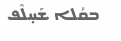ܒܩܳܠܐ ܫܰܚ̣ܠܶܦ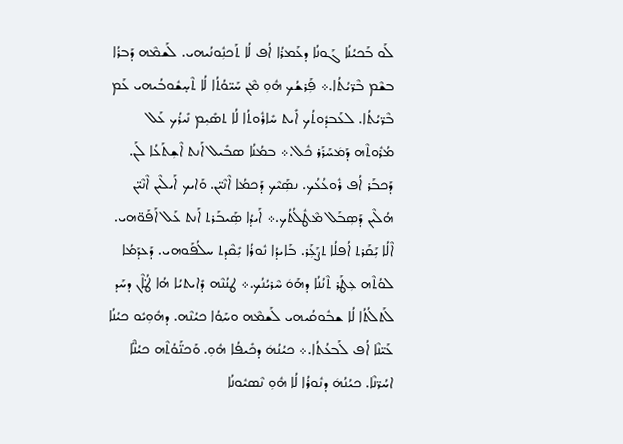ܠܰܘ ܒܰܟܝܳܢܳܐ ܓܰܘܢܳܐ ܕܥܰܡܪܳܐ ܐܳܦ ܠܳܐ ܬܰܟܢܼܽܘܢܳܝܗܝ. ܠܰܫܡܶܗ ܕܰܒܪܳܐ ܒܫܶܡ ܒܶܪ̈ܝܳܬܳܐ.܀ ܦܼܰܪܫܳܟ ܗܽܘܼ ܡܶܢ ܚܰܝ̈ܘܳܬܳܐ ܠܳܐ ܬܶܚ̣ܫܽܘܒܳܝܗܝ ܥܰܡ ܒܶܪ̈ܝܳܬܳܐ. ܠܥܰܒܕܽܘܬܳܟ ܐܺܝܬ ܚܺܐܪܽܘܬܳܐ ܠܳܐ ܬܣܺܝܼܡ ܢܺܝܪܳܟ ܥܰܠ ܡܳܪܽܘܬܶܗ ܕܰܡܿܚܰܪܰܪ ܟܽܠ.܀ ܒܡܳܢܳܐ ܣܒܺܝܠ ܐܰܢܬ ܐܶܫܼܬܰܥܳܐ ܠܰܢ. ܕܰܟܒܰܪ ܐܳܦ ܪܽܘܥܳܥܳܟ. ܢܣܼܰܝܶܟ ܕܰܟܡܳܐ ܐܶܢܶܝ̈ܢ. ܘܰܐܝܟ ܐܰܝܠܶܝܢ ܐܶܢܶܝ̈ܢ ܗܳܠܶܝܢ ܕܰܣܼܒܰܠ ܡܶܛܽܠܳܬܳܟ.܀ ܐܰܝܕܳܐ ܣܼܰܝܒܰܪܬ ܐܰܢܬ ܥܰܠ ܐܰܦܰܘ̈ܗܝ. ܐܶܠܳܐ ܝܼܰܩܰܪܬ ܐܳܦܠܳܐ ܬܨܰܥܼܰܪ. ܒܰܐܝܕܳܐ ܢܽܘܪܳܐ ܝܼܺܩܶܕܬ ܚܠܳܦܰܘܗܝ. ܕܰܥܕܰܡܳܐ ܠܘܳܬܶܗ ܥܼܛܰܪ ܬܶܢܳܢܳܐ ܕܗܰܘܿ ܚܶܪܝܳܢܳܟ.܀ ܛܢܳܢܶܗ ܕܺܐܝܬܝܳܐ ܗܳܐ ܛ݀ܳܐܶܢ ܕܚܰܕ ܠܰܬܠܳܬܳܐ ܠܳܐ ܫܒܽܘܩܳܝܗܝ ܠܰܫܡܶܗ ܘܚ݂ܰܘܳܐ ܟܝܳܢܶܗ. ܕܗܽܘܼܝܽܘ ܟܝܳܢܳܐ ܥܰܝ̈ܢܶܐ ܐܳܦ ܠܰܒܥܳܬܳܐ.܀ ܟܝܳܢܳܗܿ ܕܟܺܝܦܳܐ ܗܽܘܼ. ܘܰܟܢ̈ܰܘܳܬܶܗ ܟܝܳܢ̈ܶܐ ܐܚܳܪ̈ܢܶܐ. ܟܝܳܢܳܗܿ ܕܢܽܘܪܳܐ ܠܳܐ ܗܽܘܼ ܢܶܣܝܽܘܢܳܐ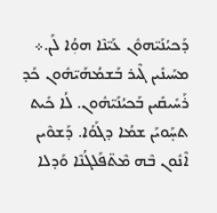ܕܰܟܝܳܢܰܝ̈ܗܘܽܢ ܥܰܝ̈ܢܶܐ ܗܘܼܳܐ ܠܰܢ.܀ ܡܚܰܝܢܺܝܢ ܓܶܝܪ ܒܰܫܡܳܗܰܝ̈ܗܽܘܢ ܟܰܕ ܪܰܚܺܝܩܺܝܢ ܒܰܟܝܳܢܰܝ̈ܗܽܘܢ. ܠܳܐ ܟܺܝܬ ܬܚ̣ܰܘܝܰܢ ܫܡܳܐ ܕܓܰܘܳܐ. ܕܰܫܘܶܝܢ ܐܶܢܽܘܢ ܒܶܗ ܡܶܬ̈ܦܰܠܓܳܢܶܐ ܘܰܕܠܐ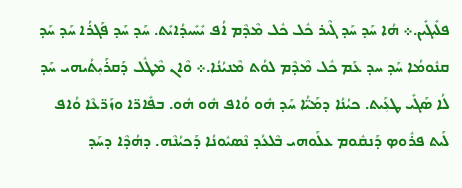ܦܠܺܝܓܺܝܢ.܀ ܗܳܐ ܚܰܕ ܚܰܕ ܓܶܝܪ ܟܽܠ ܟܽܠ ܡܶܕܶܡ ܐܳܦ ܝܺܚܺܝܕܳܐܝܺܬ. ܚܰܕ ܚܰܕ ܦܰܓܪܳܐ ܚܰܕ ܚܰܕ ܩܢܽܘܡܳܐ ܚܰܕ ܚܕ ܥܰܡ ܟܽܠ ܡܶܕܶܡ ܠܘܳܬ ܡܶܢܝܳܢܳܐ.܀ ܘܶܐܢ ܡܶܛܽܠ ܕܰܩܪܰܝܼܬܳܝܗܝ ܚܰܕ ܠܳܐ ܣܰܓܺܝ ܛܥܼܰܝܬ. ܟܝܳܢܳܐ ܕܡܰܝ̈ܳܐ ܚܰܕ ܗܽܘ ܘܳܐܦ ܗܽܘ ܗܽܘ. ܒܦܺܐܪ̈ܐ ܘܙܰܪ̈ܥܶܐ ܘܳܐܦ ܠܰܝܬ ܦܪܽܘܤ ܕܰܢܩܽܘܡ ܥܠܰܘܗܝ ܒܶܠܥܳܕ ܢܶܣܝܽܘܢܳܐ ܕܰܟܝܳܢܶܗ. ܕܗܳܕܶܐ ܕܚܰܕ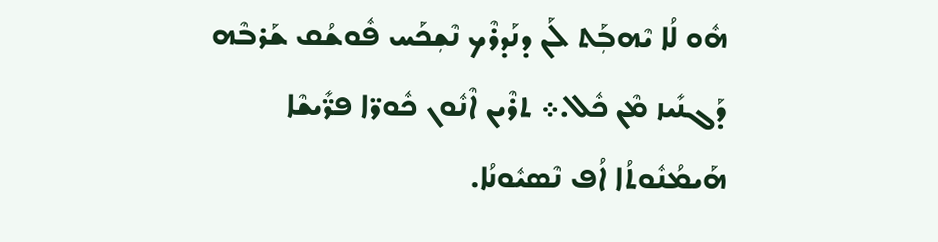ܗܽܘ ܠܳܐ ܝܶܗܒܼܰܬ ܠܰܢ ܕܢܰܕܪܶܟ ܢܶܫܼܟܰܚ ܦܽܘܫܳܩ ܫܰܪܒܶܗ ܕܰܓܢܺܝܙ ܡܶܢ ܟܽܠ.܀ ܬܪܶܝܢ ܐܶܢܽܘܢ ܟܽܘܪ̈ܐ ܦܪ̈ܺܝܫܶܐ ܗܰܝܡܳܢܽܘܬܳܐ ܐܳܦ ܢܶܣܝܽܘܢܳܐ.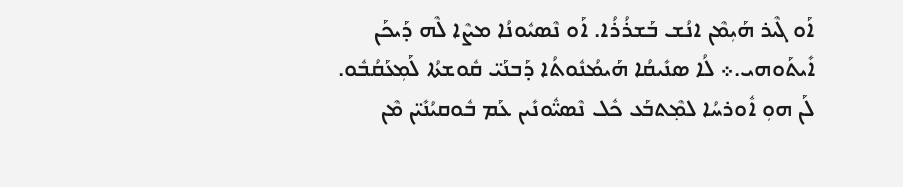ܐܰܘ ܓܶܝܪ ܗܰܝܼܡܶܢ ܐܢܳܫ ܒܰܫܪܳܪܳܐ. ܐܰܘ ܢܶܣܝܽܘܢܳܐ ܡܨܶܐ ܠܶܗ ܕܰܝܟܰܢ ܐܺܝܬܰܘܗܝ.܀ ܠܳܐ ܣܢܺܝܩܳܐ ܗܰܝܡܳܢܽܘܬܳܐ ܕܰܒܢܰܝ̈ ܩܽܘܫܬܳܐ ܠܰܡܼܥܰܩܳܒܽܘ. ܠܰܢ ܗܘܼ ܐܽܘܪܚܳܐ ܠܡ݂ܶܬܒܰܥ ܟܽܠ ܢܶܣܝ̈ܽܘܢܺܝܢ ܥܰܡ ܒܽܘܩܝܳܢܺܝ̈ܢ ܡܶܢ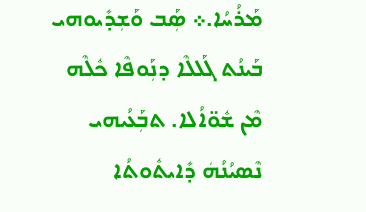ܡܰܪܳܚܳܐ.܀ ܣܼܰܒ ܘܰܫܼܕܺܝܘܗܝ ܒܰܝܢܳܬ ܓܰܠܠܶܐ ܕܢܼܰܘܦܶܐ ܟܽܠܶܗ ܡܶܢ ܫܽܘ̈ܐܳܠܐ. ܬܒܼܰܥܳܝܗܝ ܢܶܣܝܳܢܳܗܿ ܕܺܐܝܬܽܘܬܳܐ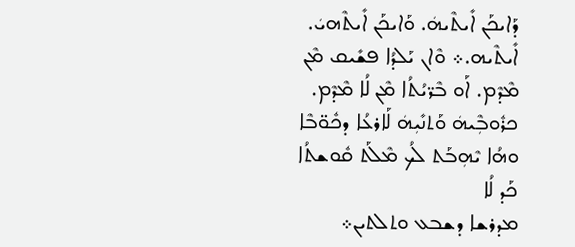ܕܰܐܝܟܰܢ ܐܺܝܬܶܝܗܿ. ܘܰܐܝܟܰܢ ܐܺܝܬܶܗܝܿ. ܐܺܝܬܶܝܗ.܀ ܘܶܐܢ ܝܰܠܕܳܐ ܦܫܺܝܩ ܡܶܢ ܡܶܕܶܡ. ܐܰܘ ܒܶܪ̈ܝܳܬܳܐ ܡܶܢ ܠܳܐ ܡܶܕܶܡ. ܟܪܽܘܒܼܶܝܗܿ ܘܰܬܢܺܝܼܗܿ ܠܰܐܪܥܳܐ ܕܟܽܘ̈ܒܶܐ ܘܗܳܐ ܝܶܗܼܒܰܬ ܠܳܟ ܡܶܠܰܬ ܩܽܘܫܬܳܐ ܟܰܕ ܠܳܐ
ܡܕܪܫܐ ܕܫܒܥ ܘܬܠܬܝܢ܀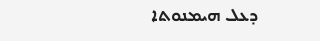ܕܥܠ ܗܝܡܢܘܬܐ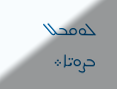ܠܘܩܒܠ ܒܨܘܝ̈ܐ܀